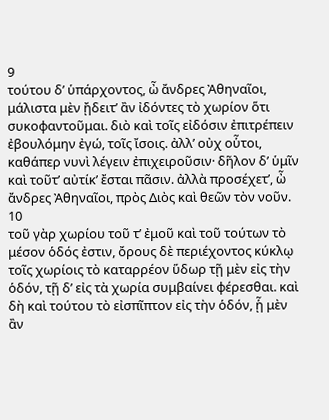9
τούτου δʼ ὑπάρχοντος, ὦ ἄνδρες Ἀθηναῖοι, μάλιστα μὲν ᾔδειτʼ ἂν ἰδόντες τὸ χωρίον ὅτι συκοφαντοῦμαι. διὸ καὶ τοῖς εἰδόσιν ἐπιτρέπειν ἐβουλόμην ἐγώ, τοῖς ἴσοις. ἀλλʼ οὐχ οὗτοι, καθάπερ νυνὶ λέγειν ἐπιχειροῦσιν· δῆλον δʼ ὑμῖν καὶ τοῦτʼ αὐτίκʼ ἔσται πᾶσιν. ἀλλὰ προσέχετʼ, ὦ ἄνδρες Ἀθηναῖοι, πρὸς Διὸς καὶ θεῶν τὸν νοῦν.
10
τοῦ γὰρ χωρίου τοῦ τʼ ἐμοῦ καὶ τοῦ τούτων τὸ μέσον ὁδός ἐστιν, ὄρους δὲ περιέχοντος κύκλῳ τοῖς χωρίοις τὸ καταρρέον ὕδωρ τῇ μὲν εἰς τὴν ὁδόν, τῇ δʼ εἰς τὰ χωρία συμβαίνει φέρεσθαι. καὶ δὴ καὶ τούτου τὸ εἰσπῖπτον εἰς τὴν ὁδόν, ᾗ μὲν ἂν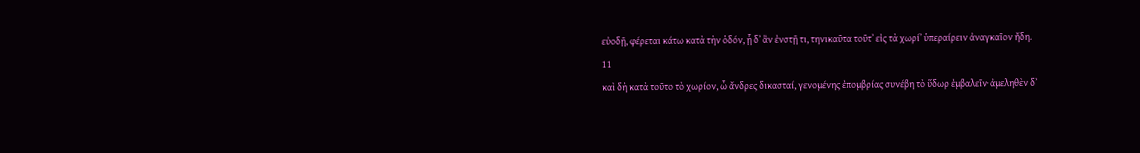εὐοδῇ, φέρεται κάτω κατὰ τὴν ὁδόν, ᾗ δʼ ἂν ἐνστῇ τι, τηνικαῦτα τοῦτʼ εἰς τὰ χωρίʼ ὑπεραίρειν ἀναγκαῖον ἤδη.
11
καὶ δὴ κατὰ τοῦτο τὸ χωρίον, ὦ ἄνδρες δικασταί, γενομένης ἐπομβρίας συνέβη τὸ ὕδωρ ἐμβαλεῖν· ἀμεληθὲν δʼ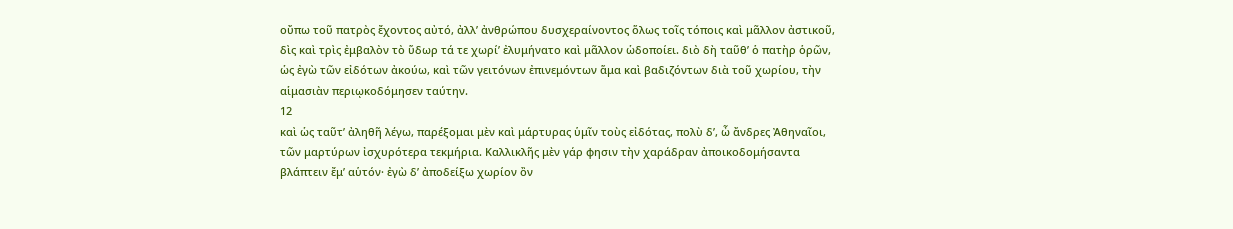οὔπω τοῦ πατρὸς ἔχοντος αὐτό, ἀλλʼ ἀνθρώπου δυσχεραίνοντος ὅλως τοῖς τόποις καὶ μᾶλλον ἀστικοῦ, δὶς καὶ τρὶς ἐμβαλὸν τὸ ὕδωρ τά τε χωρίʼ ἐλυμήνατο καὶ μᾶλλον ὡδοποίει. διὸ δὴ ταῦθʼ ὁ πατὴρ ὁρῶν, ὡς ἐγὼ τῶν εἰδότων ἀκούω, καὶ τῶν γειτόνων ἐπινεμόντων ἅμα καὶ βαδιζόντων διὰ τοῦ χωρίου, τὴν αἱμασιὰν περιῳκοδόμησεν ταύτην.
12
καὶ ὡς ταῦτʼ ἀληθῆ λέγω, παρέξομαι μὲν καὶ μάρτυρας ὑμῖν τοὺς εἰδότας, πολὺ δʼ, ὦ ἄνδρες Ἀθηναῖοι, τῶν μαρτύρων ἰσχυρότερα τεκμήρια. Καλλικλῆς μὲν γάρ φησιν τὴν χαράδραν ἀποικοδομήσαντα βλάπτειν ἔμʼ αὑτόν· ἐγὼ δʼ ἀποδείξω χωρίον ὂν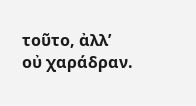τοῦτο, ἀλλʼ οὐ χαράδραν.